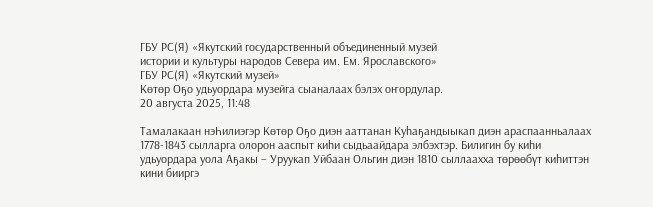ГБУ РС(Я) «Якутский государственный объединенный музей
истории и культуры народов Севера им. Ем. Ярославского»
ГБУ РС(Я) «Якутский музей»
Көтөр Оҕо удьуордара музейга сыаналаах бэлэх оҥордулар.
20 августа 2025, 11:48

Тамалакаан нэҺилиэгэр Көтөр Оҕо диэн ааттанан Куһаҕандыыкап диэн араспаанньалаах 1778-1843 сылларга олорон ааспыт киһи сыдьаайдара элбэхтэр. Билигин бу киһи удьуордара уола Аҕакы – Уруукап Уйбаан Ольгин диэн 1810 сыллаахха төрөөбүт киһиттэн кини бииргэ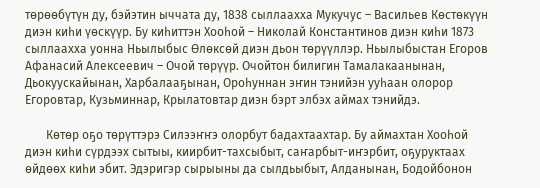төрөөбүтүн ду, бэйэтин ыччата ду, 1838 сыллаахха Мукучус – Васильев Көстөкүүн диэн киһи үөскүүр. Бу киһиттэн Хооһой – Николай Константинов диэн киһи 1873 сыллаахха уонна Ньылыбыс Өлөксөй диэн дьон төрүүллэр. Ньылыбыстан Егоров Афанасий Алексеевич – Очой төрүүр. Очойтон билигин Тамалакаанынан, Дьокуускайынан, Харбалааҕынан, Ороһуннан эҥин тэнийэн ууһаан олорор Егоровтар, Кузьминнар, Крылатовтар диэн бэрт элбэх аймах тэнийдэ.

       Көтөр оҕо төрүттэрэ Силээҥҥэ олорбут бадахтаахтар. Бу аймахтан Хооһой диэн киһи сүрдээх сытыы, киирбит-тахсыбыт, саҥарбыт-иҥэрбит, оҕуруктаах өйдөөх киһи эбит. Эдэригэр сырыыны да сылдьыбыт, Алданынан, Бодойбонон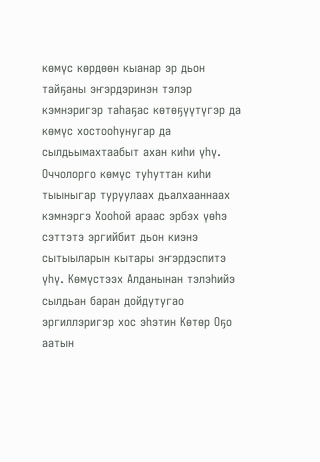көмүс көрдөөн кыанар эр дьон тайҕаны эҥэрдэринэн тэлэр кэмнэригэр таһаҕас көтөҕүүтүгэр да көмүс хостооһунугар да сылдьымахтаабыт ахан киһи үһү. Оччолорго көмүс туһуттан киһи тыыныгар туруулаах дьалхааннаах кэмнэргэ Хооһой араас эрбэх үөһэ сэттэтэ эргийбит дьон киэнэ сытыыларын кытары эҥэрдэспитэ үһү. Көмүстээх Алданынан тэлэһийэ сылдьан баран дойдутугао эргиллэригэр хос эһэтин Көтөр Оҕо аатын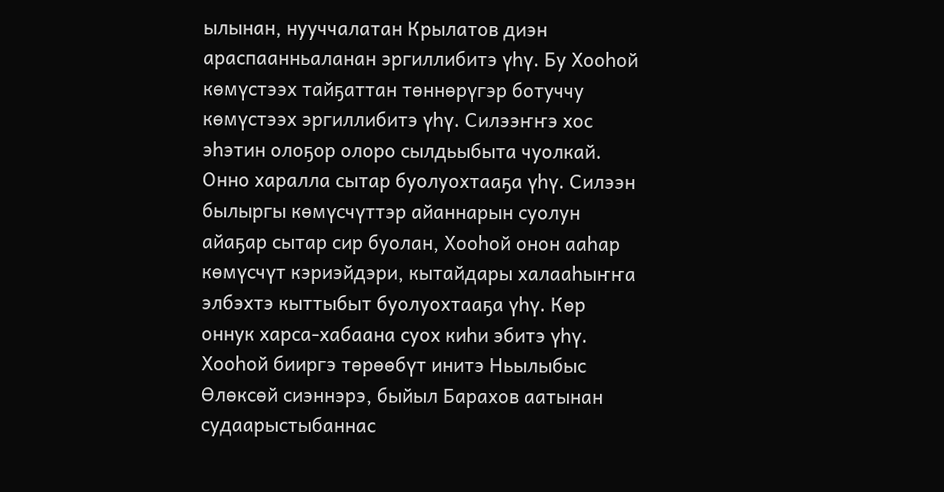ылынан, нууччалатан Крылатов диэн араспаанньаланан эргиллибитэ үһү. Бу Хооһой көмүстээх тайҕаттан төннөрүгэр ботуччу көмүстээх эргиллибитэ үһү. Силээҥҥэ хос эһэтин олоҕор олоро сылдьыбыта чуолкай. Онно харалла сытар буолуохтааҕа үһү. Силээн былыргы көмүсчүттэр айаннарын суолун айаҕар сытар сир буолан, Хооһой онон ааһар көмүсчүт кэриэйдэри, кытайдары халааһыҥҥа элбэхтэ кыттыбыт буолуохтааҕа үһү. Көр оннук харса-хабаана суох киһи эбитэ үһү. Хооһой бииргэ төрөөбүт инитэ Ньылыбыс Өлөксөй сиэннэрэ, быйыл Барахов аатынан судаарыстыбаннас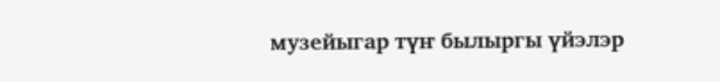музейыгар түҥ былыргы үйэлэр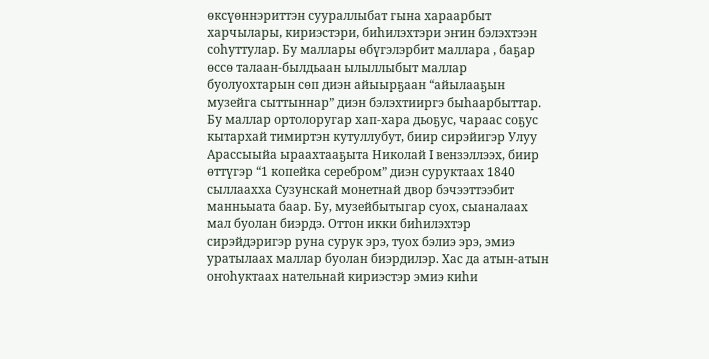өксүөннэриттэн суураллыбат гына хараарбыт харчылары, кириэстэри, биһилэхтэри эҥин бэлэхтээн соһуттулар. Бу маллары өбүгэлэрбит маллара , баҕар өссө талаан-былдьаан ылыллыбыт маллар буолуохтарын сөп диэн айыырҕаан “айылааҕын музейга сыттыннар” диэн бэлэхтииргэ быһаарбыттар. Бу маллар ортолоругар хап-хара дьоҕус, чараас соҕус кытархай тимиртэн кутуллубут, биир сирэйигэр Улуу Арассыыйа ыраахтааҕыта Николай I вензэллээх, биир өттүгэр “1 копейка серебром” диэн суруктаах 1840 сыллаахха Сузунскай монетнай двор бэчээттээбит манньыата баар. Бу, музейбытыгар суох, сыаналаах мал буолан биэрдэ. Оттон икки биһилэхтэр сирэйдэригэр руна сурук эрэ, туох бэлиэ эрэ, эмиэ уратылаах маллар буолан биэрдилэр. Хас да атын-атын оҥоһуктаах нательнай кириэстэр эмиэ киһи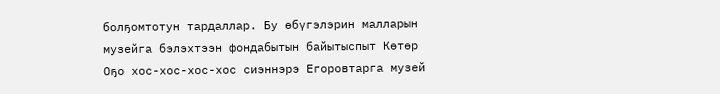болҕомтотун тардаллар. Бу өбүгэлэрин малларын музейга бэлэхтээн фондабытын байытыспыт Көтөр Оҕо хос-хос-хос-хос сиэннэрэ Егоровтарга музей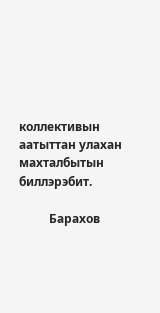коллективын аатыттан улахан махталбытын биллэрэбит.

          Барахов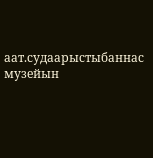аат.судаарыстыбаннас музейын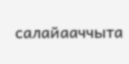салайааччыта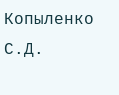Копыленко С.Д.